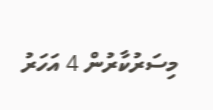މިސަރުކާރުން 4 އަހަރު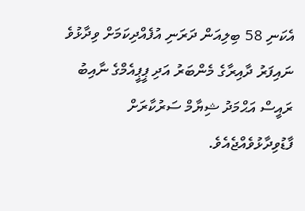އެކަނި 58 ބިލިއަން ދަރަނި އުފެއްދިކަމަށް ވިދާޅުވެ ނައިފަރު ދާއިރާގެ މެންބަރު އަދި ޕީޕީއެމްގެ ނާއިބު ރައީސް އަޙްމަދު ޝިޔާމް ސަރުކާރަށް ފާޑުވިދާޅުވެއްޖެއެވެ.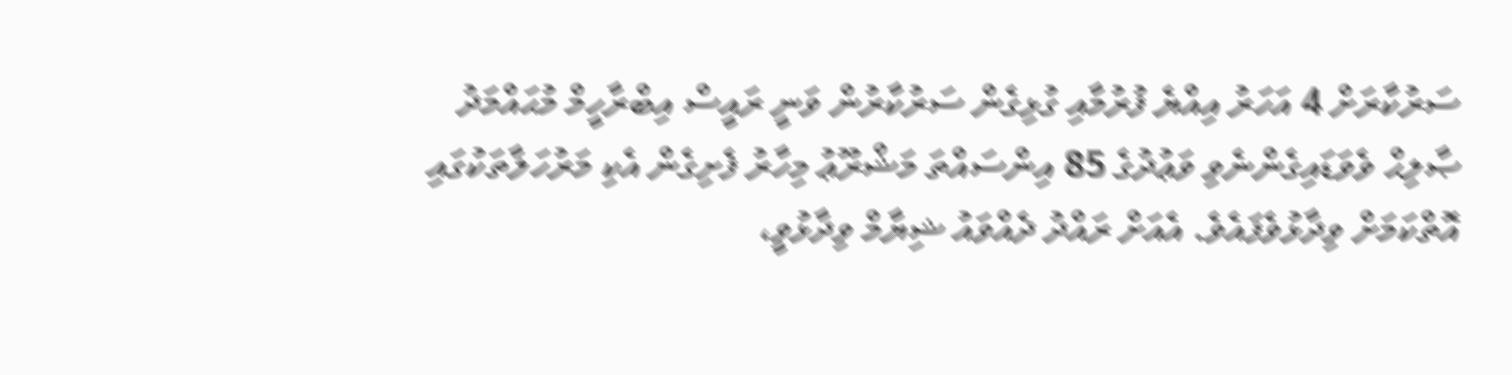ސަރުކާރަށް 4 އަހަރު އިއްޔެ ފުރުމާއި ގުޅިގެން ސަރުކާރުން ވަނީ ރައީސް އިބްރާހީމް މުޙައްމަދު ޞާލިޙް ވެވަޑައިގެންނެވި ވަޢުދުގެ 85 އިންސައްތަ މަޝްރޫޢު މިހާރު ފެށިގެން އެކި މަރުހަލާތަކުގައި އޮތްކަމަށް ވިދާޅުވެފައެވެ. އެއަށް ރައްދު ދެއްވައު ޝިޔާމް ވިދާޅުވީ،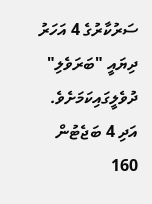ސަރުކާރުގެ 4 އަހަރު ދިޔައީ "ބަރަވެލި" ދުވެލީގައިކަމަށެވެ. އަދި 4 ބަޖެޓުން 160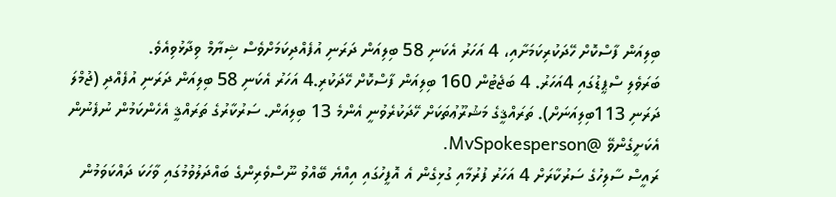ބިލިއަން ފާސްކޮށް ހޭދަކުރިކަމަށާއި، 4 އަހަރު އެކަނި 58 ބިލިއަން ދަރަނި އުފެއްދިކަމަށްވެސް ޝިޔާމް ވިދާޅުވިއެވެ.
ބަރަވެލި ސްޕީޑުގައި 4އަހަރު. 4 ބަޖެޓުން 160 ބިލިއަން ފާސްކޮށް ހޭދަކުރި.4 އަހަރު އެކަނި 58 ބިލިއަން ދަރަނި އުފެއްދި (ޖުމްލަ ދަރަނި 113ބިލިއަނަށް). ތަރައްޤީގެ މަޝުރޫޢުތަކަށް ހޭދަކުރެވުނީ އެންމެ 13 ބިލިއަން. ސަރުކާރުގެ ތަރައްޤީ އެހެންކަމުން ނުފެނުން އެކަށީގެންވޭ @MvSpokesperson.
ރައީސް ސާލިހުގެ ސަރުކާރަށް 4 އަހަރު ފުރުމާއި ގުޅިގެން އެ އޮފީހުގައި އިއްޔެ ބޭއްވު ނޫސްވެރިންގެ ބައްދަލުވުމުގައި ވާހަކަ ދައްކަވަމުން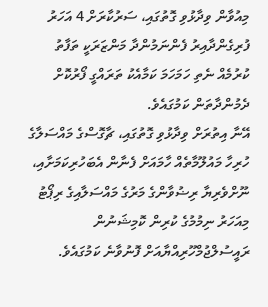މިއުވާން ވިދާޅުވި ގޮތުގައި، ސަރުކާރަށް 4 އަހަރު ފުރިގެންދާއިރު ފެންނަމުންދާ މަންޒަރަކީ ތަފާތު ކުރުމެއް ނެތި ހަމަހަމަ ކަމާއެކު ތަރައްގީ ފޯރުކޮށް ދެމުންދާތަން ކަމުގައެވެ.
އޭނާ އިތުރަށް ވިދާޅުވި ގޮތުގައި، ޗާގޮސްގެ މައްސަލާގެ ހުރިހާ މައުލޫމާތެއް ހާމައަށް ފެނާން އެބަހުރިކަމަށާއި، ނޫށްވެރިޔާ ރިޟުވާންގެ މަރުގެ މައްސަލާއިގެ ރިޕޯޓު މިއަހަރު ނިމުމުގެ ކުރިން ކޮމިޝަނުން ރައީސުލްޖުމްހޫރިއްޔާއަށް ފޮނުވާނެ ކަމުގައެވެ.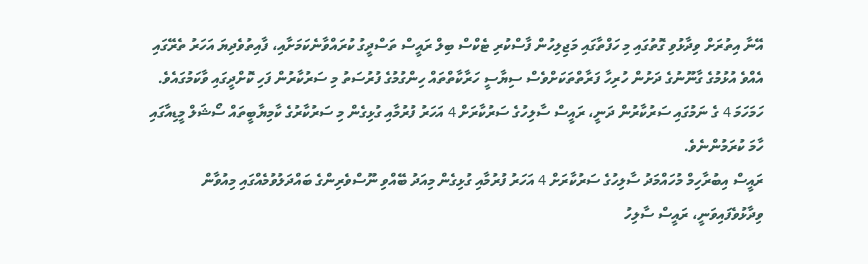އޭނާ އިތުރަށް ވިދާޅުވި ގޮތުގައި މި ހަފްތާގައި މަޖިލިހުން ފާސްކުރި ޓެކްސް ބިލް ރައީސް ތަސްދީގު ކުރައްވާނެކަމަށާއި، ފާއިތުވެދިޔަ އަހަރު ތެރޭގައި އެއްވެ އުޅުމުގެ ގާނޫނުގެ ދަށުން ހުރިހާ ފަރާތްތަކަށްވެސް ސިޔާސީ ހަރާކާތްތައް ހިންގުމުގެ ފުރުސަތު މި ސަރުކާރުން ފަހި ކޮށްދީގައި ވާކަމުގައެވެ.
ހަމަހަމަ 4 ގެ ނަމުގައި ސަރުކާރުން ދަނީ، ރައީސް ސާލިހުގެ ސަރުކާރަށް 4 އަހަރު ފުރުމާއި ގުޅިގެން މި ސަރުކާރުގެ ކާމިޔާބީތައް ސޯޝަލް މީޑިއާގައި ހާމަ ކުރަމުންނެވެ.
ރައީސް އިބުރާހިމް މުހައްމަދު ސާލިހުގެ ސަރުކާރަށް 4 އަހަރު ފުރުމާއި ގުޅިގެން މިއަދު ބޭއްވި ނޫސްވެރިންގެ ބައްދަލުވުމެއްގައި މިއުވާން ވިދާޅުވެފައިވަނީ، ރައީސް ސާލިހު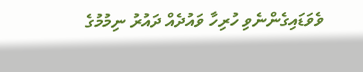ވެވަޑައިގެންނެވި ހުރިހާ ވައުދެއް ދައުރު ނިމުމުގެ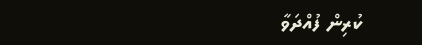ކުރިން ފުއްދަވާ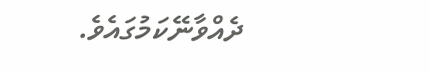ދެއްވާނޭކަމުގައެވެ.